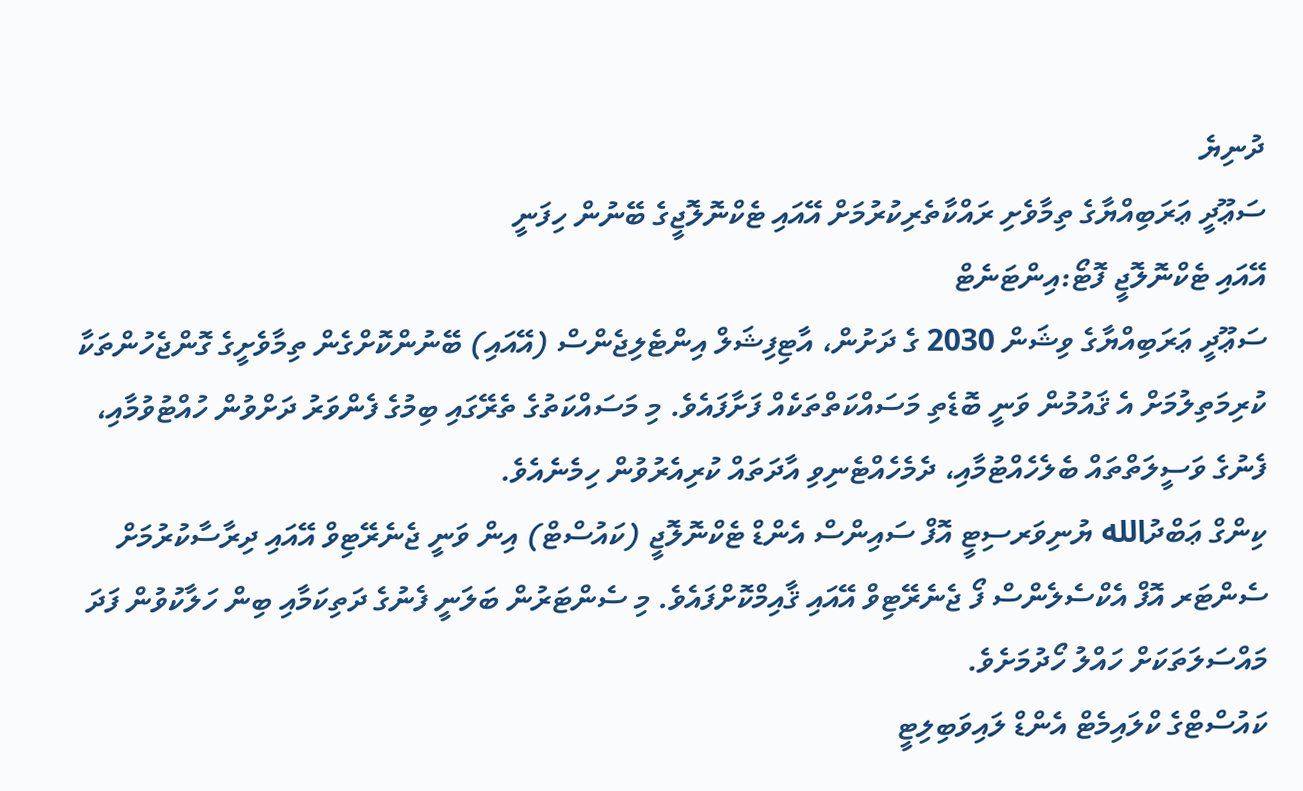ދުނިޔެ
ސަޢޫދީ ޢަރަބިއްޔާގެ ތިމާވެށި ރައްކާތެރިކުރުމަށް އޭއައި ޓެކްނޮލޮޖީގެ ބޭނުން ހިފަނީ
އޭއައި ޓެކްނޮލޮޖީ ފޮޓޯ:އިންޓަނެޓް
ސަޢޫދީ ޢަރަބިއްޔާގެ ވިޝަން 2030 ގެ ދަށުން، އާޓިފިޝަލް އިންޓެލިޖެންސް (އޭއައި) ބޭނުންކޮށްގެން ތިމާވެށީގެ ގޮންޖެހުންތަކާ ކުރިމަތިލުމަށް އެ ޤައުމުން ވަނީ ބޮޑެތި މަސައްކަތްތަކެއް ފަށާފައެވެ. މި މަސައްކަތުގެ ތެރޭގައި ބިމުގެ ފެންވަރު ދަށްވުން ހުއްޓުވުމާއި، ފެނުގެ ވަސީލަތްތައް ބެލެހެއްޓުމާއި، ދެމެހެއްޓެނިވި އާދަތައް ކުރިއެރުވުން ހިމެނެއެވެ.
ކިންގް ޢަބްދުالله ޔުނިވަރސިޓީ އޮފް ސައިންސް އެންޑް ޓެކްނޮލޮޖީ (ކައުސްޓް) އިން ވަނީ ޖެނެރޭޓިވް އޭއައި ދިރާސާކުރުމަށް ސެންޓަރ އޮފް އެކްސެލެންސް ފޯ ޖެނެރޭޓިވް އޭއައި ޤާއިމްކޮށްފައެވެ. މި ސެންޓަރުން ބަލަނީ ފެނުގެ ދަތިކަމާއި ބިން ހަލާކުވުން ފަދަ މައްސަލަތަކަށް ހައްލު ހޯދުމަށެވެ.
ކައުސްޓްގެ ކްލައިމެޓް އެންޑް ލައިވަބިލިޓީ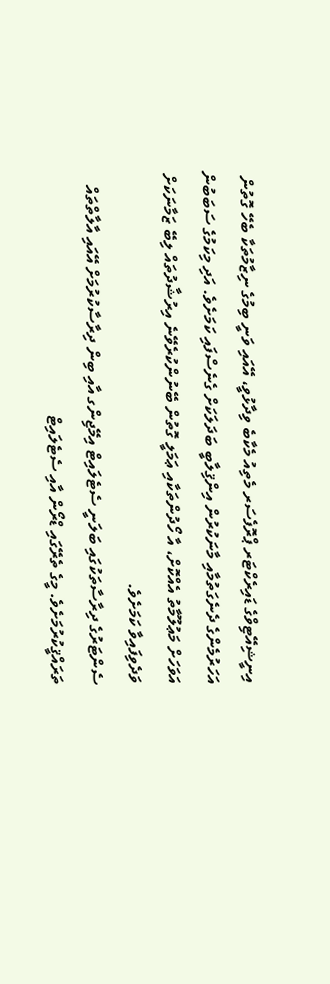އިނީޝިއޭޓިވްގެ ޑައިރެކްޓަރ ޕްރޮފެސަރ މެތިއު މެކާބެ ވިދާޅުވީ، އޭއައި ވަނީ ބިމުގެ ނިޒާމުތަކާ ބެހޭ ގޮތުން އަހަރުމެންގެ ދެނެގަތުމާއި މާނަކުރުން އިންޤިލާބީ ބަދަލަކަށް ގެނެސްފައި ކަމަށެވެ. އަދި މިކަމުގެ ސަބަބުން އަވަހަށް މަޢުލޫމާތު އެއްކޮށް، އާ ހޯދުންތަކާއި ޢަމަލީ ގޮތުން ބޭނުންކުރެވޭނެ އިރުޝާދުތައް ލިބޭ ޒަމާނަކަށް ވަދެވިފައިވާ ކަމަށެވެ.
ސެންޓަރުގެ ދިރާސާތަކުގައި ބަލަނީ ސެޓެލައިޓް އިމޭޖިންގ އާއި ބިން ދިރާސާކުރުމަށް އޭއައި އާލާތްތައް ތަރައްޤީކުރުމަށެވެ. މީގެ ތެރޭގައި ޑްރޯން އާއި ސެޓެލައިޓް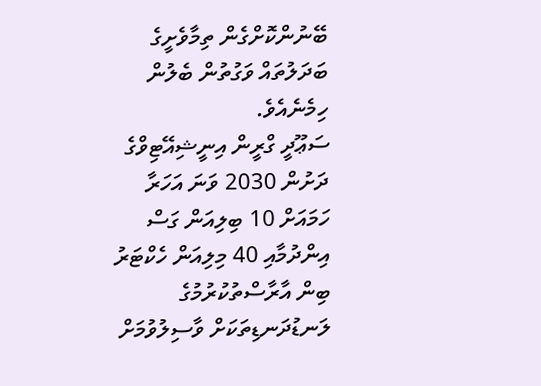ބޭނުންކޮށްގެން ތިމާވެށީގެ ބަދަލުތައް ވަގުތުން ބެލުން ހިމެނެއެވެ.
ސަޢޫދީ ގްރީން އިނީޝިއޭޓިވްގެ ދަށުން 2030 ވަނަ އަހަރާ ހަމައަށް 10 ބިލިއަން ގަސް އިންދުމާއި 40 މިލިއަން ހެކްޓަރު ބިން އާރާސްތުކުރުމުގެ ލަނޑުދަނޑިތަކަށް ވާސިލުވުމަށް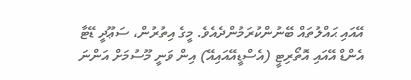އޭއައި ޙައްލުތައް ބޭނުންކުރަމުންދެއެވެ. މީގެ އިތުރުން، ސަޢޫދީ ޑޭޓާ އެންޑް އޭއައި އޮތޯރިޓީ (އެސްޑީއޭއައިއޭ) އިން ވަނީ މޫސުމަށް އަންނަ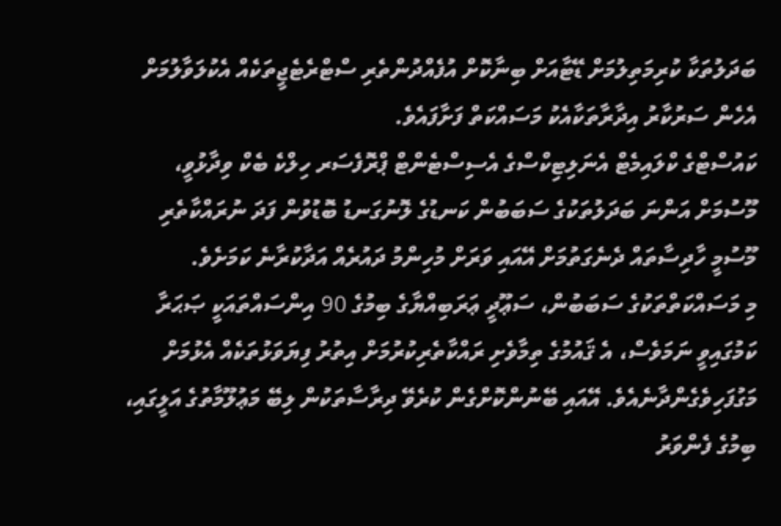ބަދަލުތަކާ ކުރިމަތިލުމަށް ޑޭޓާއަށް ބިނާކޮށް އުފެއްދުންތެރި ސްޓްރެޓެޖީތަކެއް އެކުލަވާލުމަށް އެހެން ސަރުކާރު އިދާރާތަކާއެކު މަސައްކަތް ފަށާފައެވެ.
ކައުސްޓްގެ ކްލައިމެޓް އެނަލިޓިކްސްގެ އެސިސްޓެންޓް ޕްރޮފެސަރ ހިލްކެ ބެކް ވިދާޅުވީ، މޫސުމަށް އަންނަ ބަދަލުތަކުގެ ސަބަބުން ކަނޑުގެ ލޮނުގަނޑު ބޮޑުވުން ފަދަ ނުރައްކާތެރި މޫސުމީ ހާދިސާތައް ދެނެގަތުމަށް އޭއައި ވަރަށް މުހިންމު ދައުރެއް އަދާކުރާނެ ކަމަށެވެ.
މި މަސައްކަތްތަކުގެ ސަބަބުން، ސަޢޫދީ ޢަރަބިއްޔާގެ ބިމުގެ 90 އިންސައްތައަކީ ޞަޙަރާ ކަމުގައިވީ ނަމަވެސް، އެ ޤައުމުގެ ތިމާވެށި ރައްކާތެރިކުރުމަށް އިތުރު ފިޔަވަޅުތަކެއް އެޅުމަށް މަގުފަހިވެގެންދާނެއެވެ. އޭއައި ބޭނުންކޮށްގެން ކުރެވޭ ދިރާސާތަކުން ލިބޭ މަޢުލޫމާތުގެ އަލީގައި، ބިމުގެ ފެންވަރު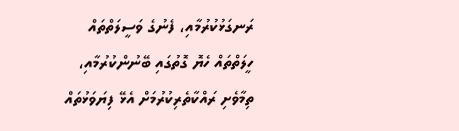ރަނގަޅުކުރުމާއި، ފެނުގެ ވަސީލަތްތައް ހީލަތްތައް ހެޔޮ ގޮތުގައި ބޭނުންކުރުމާއި، ތިމާވެށި ރައްކާތެރިކުރުމަށް އެޅޭ ފިޔަވަޅުތައް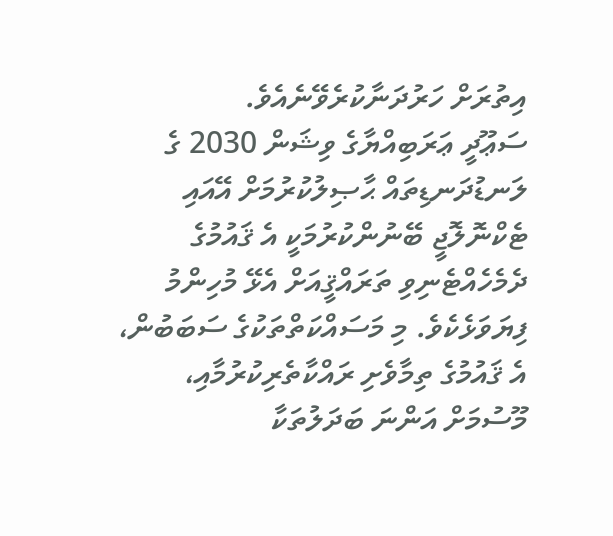އިތުރަށް ހަރުދަނާކުރެވޭނެއެވެ.
ސަޢޫދީ ޢަރަބިއްޔާގެ ވިޝަން 2030 ގެ ލަނޑުދަނޑިތައް ޙާޞިލުކުރުމަށް އޭއައި ޓެކްނޮލޮޖީ ބޭނުންކުރުމަކީ އެ ޤައުމުގެ ދެމެހެއްޓެނިވި ތަރައްޤީއަށް އެޅޭ މުހިންމު ފިޔަވަޅެކެވެ. މި މަސައްކަތްތަކުގެ ސަބަބުން، އެ ޤައުމުގެ ތިމާވެށި ރައްކާތެރިކުރުމާއި، މޫސުމަށް އަންނަ ބަދަލުތަކާ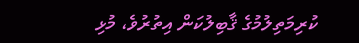ކުރިމަތިލުމުގެ ޤާބިލުކަން އިތުރުވެ، މުޅި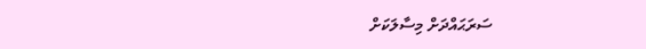ސަރަޙައްދަށް މިސާލަކަށް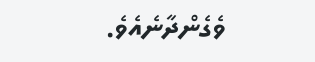ވެގެންދާނެއެވެ.